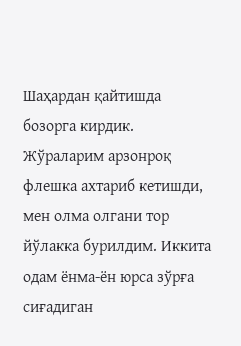Шаҳардан қайтишда бозорга кирдик. Жўраларим арзонроқ флешка ахтариб кетишди, мен олма олгани тор йўлакка бурилдим. Иккита одам ёнма-ён юрса зўрға сиғадиган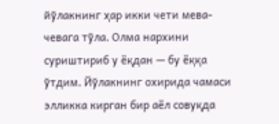йўлакнинг ҳар икки чети мева-чевага тўла. Олма нархини суриштириб у ёқдан — бу ёққа ўтдим. Йўлакнинг охирида чамаси элликка кирган бир аёл совуқда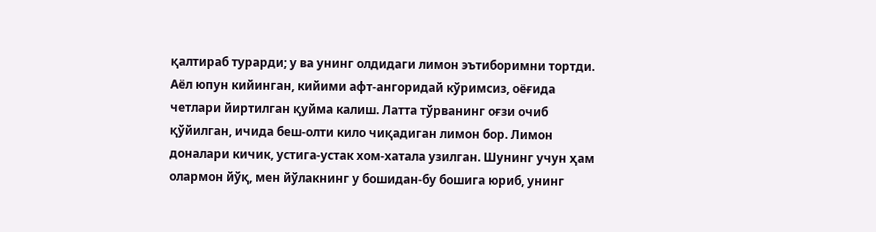қалтираб турарди; у ва унинг олдидаги лимон эътиборимни тортди. Аёл юпун кийинган, кийими афт-ангоридай кўримсиз, оёғида четлари йиртилган қуйма калиш. Латта тўрванинг оғзи очиб қўйилган, ичида беш-олти кило чиқадиган лимон бор. Лимон доналари кичик, устига-устак хом-хатала узилган. Шунинг учун ҳам олармон йўқ, мен йўлакнинг у бошидан-бу бошига юриб, унинг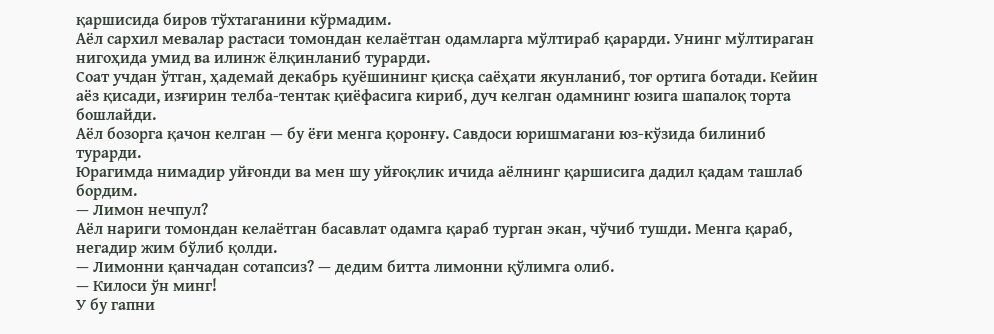қаршисида биров тўхтаганини кўрмадим.
Аёл сархил мевалар растаси томондан келаётган одамларга мўлтираб қарарди. Унинг мўлтираган нигоҳида умид ва илинж ёлқинланиб турарди.
Соат учдан ўтган, ҳадемай декабрь қуёшининг қисқа саёҳати якунланиб, тоғ ортига ботади. Кейин аёз қисади, изғирин телба-тентак қиёфасига кириб, дуч келган одамнинг юзига шапалоқ торта бошлайди.
Аёл бозорга қачон келган — бу ёғи менга қоронғу. Савдоси юришмагани юз-кўзида билиниб турарди.
Юрагимда нимадир уйғонди ва мен шу уйғоқлик ичида аёлнинг қаршисига дадил қадам ташлаб бордим.
— Лимон нечпул?
Аёл нариги томондан келаётган басавлат одамга қараб турган экан, чўчиб тушди. Менга қараб, негадир жим бўлиб қолди.
— Лимонни қанчадан сотапсиз? — дедим битта лимонни қўлимга олиб.
— Килоси ўн минг!
У бу гапни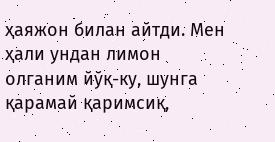ҳаяжон билан айтди. Мен ҳали ундан лимон олганим йўқ-ку, шунга қарамай қаримсиқ,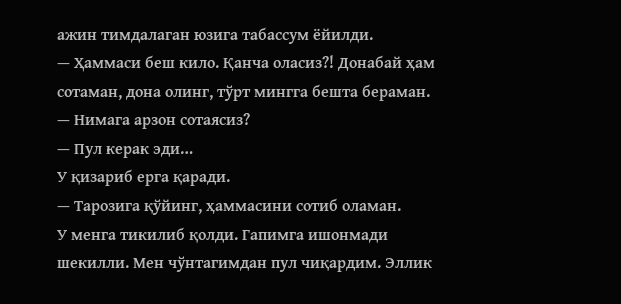ажин тимдалаган юзига табассум ёйилди.
— Ҳаммаси беш кило. Қанча оласиз?! Донабай ҳам сотаман, дона олинг, тўрт мингга бешта бераман.
— Нимага арзон сотаясиз?
— Пул керак эди…
У қизариб ерга қаради.
— Тарозига қўйинг, ҳаммасини сотиб оламан.
У менга тикилиб қолди. Гапимга ишонмади шекилли. Мен чўнтагимдан пул чиқардим. Эллик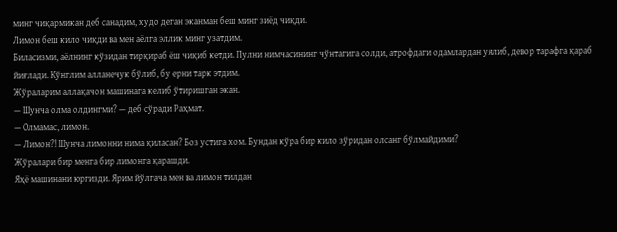минг чиқармикан деб санадим, худо деган эканман беш минг зиёд чиқди.
Лимон беш кило чиқди ва мен аёлга эллик минг узатдим.
Биласизми, аёлнинг кўзидан тирқираб ёш чиқиб кетди. Пулни нимчасининг чўнтагига солди, атрофдаги одамлардан уялиб, девор тарафга қараб йиғлади. Кўнглим алланечук бўлиб, бу ерни тарк этдим.
Жўраларим аллақачон машинага келиб ўтиришган экан.
— Шунча олма олдингми? — деб сўради Раҳмат.
— Олмамас, лимон.
— Лимон?! Шунча лимонни нима қиласан? Боз устига хом. Бундан кўра бир кило зўридан олсанг бўлмайдими?
Жўралари бир менга бир лимонга қарашди.
Яҳё машинани юргизди. Ярим йўлгача мен ва лимон тилдан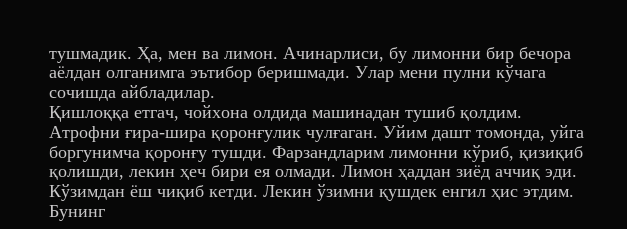тушмадик. Ҳа, мен ва лимон. Ачинарлиси, бу лимонни бир бечора аёлдан олганимга эътибор беришмади. Улар мени пулни кўчага сочишда айбладилар.
Қишлоққа етгач, чойхона олдида машинадан тушиб қолдим.
Атрофни ғира-шира қоронғулик чулғаган. Уйим дашт томонда, уйга боргунимча қоронғу тушди. Фарзандларим лимонни кўриб, қизиқиб қолишди, лекин ҳеч бири ея олмади. Лимон ҳаддан зиёд аччиқ эди. Кўзимдан ёш чиқиб кетди. Лекин ўзимни қушдек енгил ҳис этдим. Бунинг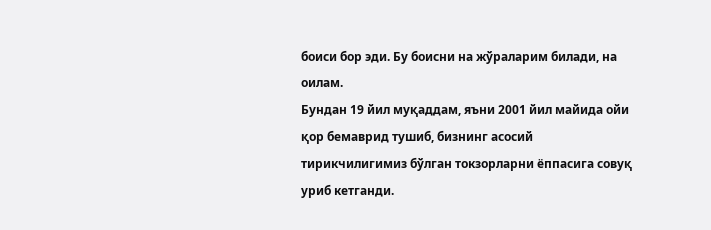боиси бор эди. Бу боисни на жўраларим билади, на оилам.
Бундан 19 йил муқаддам, яъни 2001 йил майида ойи қор бемаврид тушиб, бизнинг асосий тирикчилигимиз бўлган токзорларни ёппасига совуқ уриб кетганди.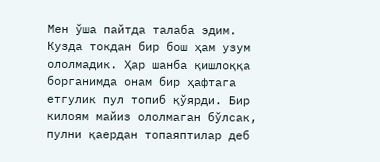Мен ўша пайтда талаба эдим. Кузда токдан бир бош ҳам узум ололмадик. Ҳар шанба қишлоққа борганимда онам бир ҳафтага етгулик пул топиб қўярди. Бир килоям майиз ололмаган бўлсак, пулни қаердан топаяптилар деб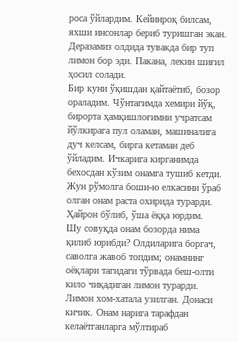роса ўйлардим. Кейинроқ билсам, яхши инсонлар бериб туришган экан.
Деразамиз олдида тувакда бир туп лимон бор эди. Пакана, лекин шиғил ҳосил солади.
Бир куни ўқишдан қайтаётиб, бозор ораладим. Чўнтагимда хемири йўқ, бирорта ҳамқишлоғимни учратсам йўлкирага пул оламан, машиналига дуч келсам, бирга кетаман деб ўйладим. Ичкарига кирганимда бехосдан кўзим онамга тушиб кетди. Жун рўмолга боши-ю елкасини ўраб олган онам раста охирида турарди. Ҳайрон бўлиб, ўша ёққа юрдим.
Шу совуқда онам бозорда нима қилиб юрибди? Олдиларига боргач, саволга жавоб топдим; онамнинг оёқлари тагидаги тўрвада беш-олти кило чиқадиган лимон турарди. Лимон хом-хатала узилган. Донаси кичик. Онам нарига тарафдан келаётганларга мўлтираб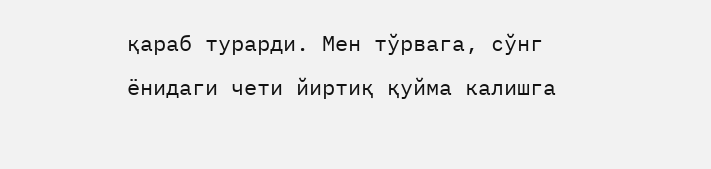қараб турарди. Мен тўрвага, сўнг ёнидаги чети йиртиқ қуйма калишга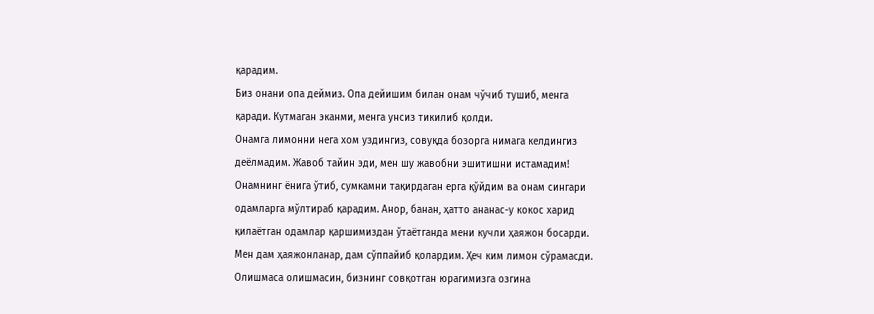қарадим.
Биз онани опа деймиз. Опа дейишим билан онам чўчиб тушиб, менга қаради. Кутмаган эканми, менга унсиз тикилиб қолди.
Онамга лимонни нега хом уздингиз, совуқда бозорга нимага келдингиз деёлмадим. Жавоб тайин эди, мен шу жавобни эшитишни истамадим! Онамнинг ёнига ўтиб, сумкамни тақирдаган ерга қўйдим ва онам сингари одамларга мўлтираб қарадим. Анор, банан, ҳатто ананас-у кокос харид қилаётган одамлар қаршимиздан ўтаётганда мени кучли ҳаяжон босарди. Мен дам ҳаяжонланар, дам сўппайиб қолардим. Ҳеч ким лимон сўрамасди. Олишмаса олишмасин, бизнинг совқотган юрагимизга озгина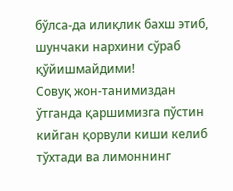бўлса-да илиқлик бахш этиб, шунчаки нархини сўраб қўйишмайдими!
Совуқ жон-танимиздан ўтганда қаршимизга пўстин кийган қорвули киши келиб тўхтади ва лимоннинг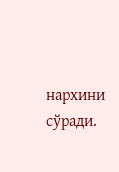нархини сўради.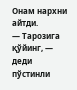Онам нархни айтди.
— Тарозига қўйинг, — деди пўстинли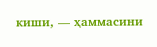киши, — ҳаммасини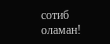сотиб оламан!